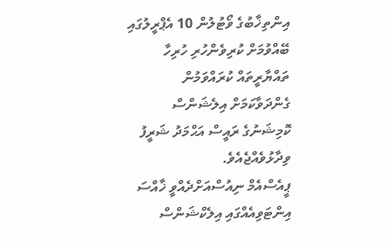އިންތިޚާބުގެ ވޯޓުލުން 10 އެޕްރީލުގައި ބޭއްވުމަށް ކުރިވެންހުރި ހުރިހާ ތައްޔާރީތައް ކުރައްވަމުން ގެންދަވާކަމަށް އިލެޝަންސް ކޮމިޝަނުގެ ރައީސް އަޙްމަދު ޝަރީފު ވިދާޅުވެއްޖެއެވެ.
ޕީއެސްއެމް ނިއުސްއަށްދެއްވީ ޚާއްސަ އިންޓަވިއެއްގައި އިލެކްޝަންސް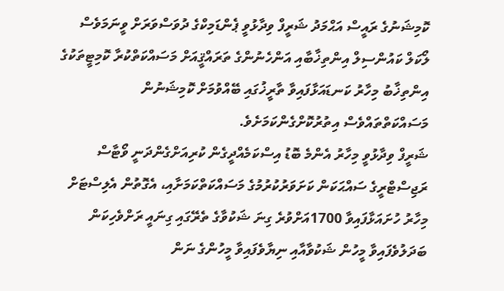ކޮމިޝަނުގެ ރައީސް އަޙްމަދު ޝަރީފް ވިދާޅުވީ ޕެންޑަމިކްގެ ދުވަސްވަރަށް ވީނަމަވެސް ލޯކަލް ކައުންސިލް އިންތިޚާބާއި އަންހެނުންގެ ތަރައްޤީއަށް މަސައްކަތްކުރާ ކޮމިޓީތަކުގެ އިންތިޚާބު މިހާރު ކަނޑައަޅާފައިވާ ތާރީޚުގައި ބޭއްވުމަށް ކޮމިޝަނުން މަސައްކަތްތައްވެސް އިތުރުކޮށްގެންކަމަށެވެ.
ޝަރީފް ވިދާޅުވީ މިހާރު އެންމެ ބޮޑު އިސްކަމެއްދީގެން ކުރިއަށްގެންދަނީ ވޯޓާސް ރަޖިސްޓްރީގެ ސައްޙަކަން ކަށަވަރުކުރުމުގެ މަސައްކަތްކަމަށާއި، އެގޮތުން އެލިސްޓަށް މިހާރު ހުށައަޅާފައިވާ 1700އަށްވުރެ ގިނަ ޝަކުވާގެ ތެރޭގައި ގިނައީ ރަށްވެހިކަން ބަދަލުވެފައިވާ މީހުން ޝަކުވާއާއި ނިޔާވެފައިވާ މީހުންގެ ނަން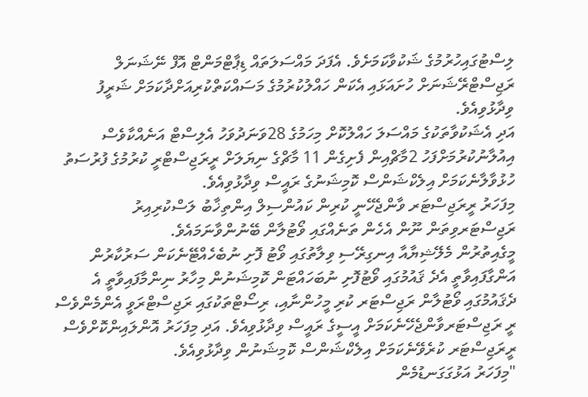ލިސްޓުގައިހުރުމުގެ ޝަކުވާކަމަށެވެ. އެފަދަ މައްސަލަތައް ޑިޕާޓްމަންޓް އޮފް ނޭޝަނަލް ރަޖިސްޓްރޭޝަނަށް ހުށައަޅައި އެކަން ހައްލުކުރުމުގެ މަސައްކަތްކުރިއަށްދާކަމަށް ޝަރީފު ވިދާޅުވިއެވެ.
އަދި އެޝަކުވާތަކުގެ މައްސަލަ ހައްލުކޮށް މިހަމުގެ 28ވަނަދުވަހު އެލިސްޓް އަނެއްކާވެސް އިއުލާނުކުރުމަށްފަހު 2މާޗްއިން ފެށިގެން 11 މާޗްގެ ނިޔަލަށް ރީރަޖިސްޓްރީ ކުރުމުގެ ފުރުސަތު ހުޅުވާލާނެކަމަށް އިލެކްޝަންސް ކޮމިޝަނުގެ ރައީސް ވިދާޅުވިއެވެ.
މިފަހަރު ރީރަޖިސްޓަރ ވާންޖެހޭނީ ކުރިން ކައުންސިލް އިންތިޚާބު ލަސްކުރިއިރު ރަޖިސްޓަރވިތަން ނޫން އެހެން ތަނެއްގައި ވޯޓުލާން ބޭނުންވާނަމައެވެ.
މީގެއިތުރުން މެލޭޝިޔާއާ އިނގިރޭސި ވިލާތުގައި ވޯޓު ފޮށި ނުބެހެއްޓޭނެކަން ސަރުކާރުން އަންގާފައިވާތީ އެދެ ޤައުމުގައި ވޯޓުފޮށި ނުބަހައްޓަން ކޮމިޝަނުން މިހާރު ނިންމާފައިވާތީ އެ ދެޤައުމުގައި ވޯޓުލާން ރަޖިސްޓަރ ކުރި މީހުންނާއި، ރިސޯޓްތަކުގައި ރަޖިސްޓްރަވީ އެންމެންވެސް ރީ ރަޖިސްޓަރވާންޖެހޭނެކަމަށް އީސީގެ ރައީސް ވިދާޅުވިއެވެ. އަދި މިފަހަރު އޮންލައިންކޮށްވެސް ރީރަޖިސްޓަރ ކުރެވޭނެކަމަށް އިލެކްޝަންސް ކޮމިޝަނުން ވިދާޅުވިއެވެ.
"މިފަހަރު އަޅުގަގަނޑުމެން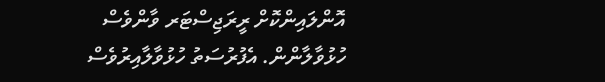އޮންލައިންކޮށް ރީރަޖިސްޓަރ ވާންވެސް ހުޅުވާލާންން. އެފުރުސަތު ހުޅުވާލާއިރުވެސް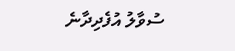ސުވާލު އުފެދިދާނެ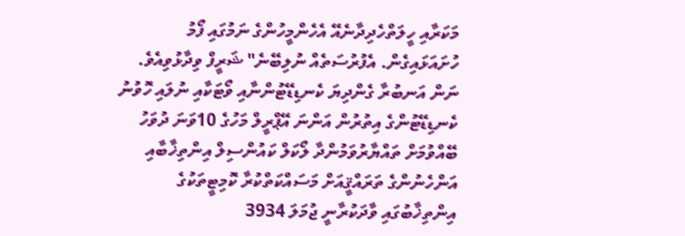މަކަރާއި ހީލަތްހެދިދާނެއޭ އެހެންމީހުންގެ ނަމުގައި ފޯމު ހުށައަޅައިގެން. އެފުރުސަތެއް ނުލިބޭނެ" ޝަރީފް ވިދާޅުވިއެވެ.
ނަން އަނބުރާ ގެންދިޔަ ކެނޑިޑޭޓުންނާއި ވޯޓަކާއި ނުލައި ހޮވުނު ކެނޑިޑޭޓުންގެ އިތުރުން އަންނަ އޭޕްރީލް މަހުގެ 10ވަނަ ދުވަހު ބޭއްވުމަށް ތައްޔާރުވަމުންދާ ލޯކަލް ކައުންސިލް އިންތިޚާބާއި އަންހެނުންގެ ތަރައްޤީއަށް މަސައްކަތްކުރާ ކޮމިޓީތަކުގެ އިންތިޚާބުގައި ވާދަކުރާނީ ޖުމަލަ 3934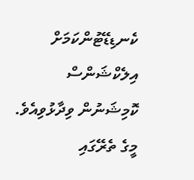ކެނޑިޑޭޓުންކަމަށް އިލެކްޝަންސް ކޮމިޝަނުން ވިދާޅުވިއެވެ.
މީގެ ތެރޭގައި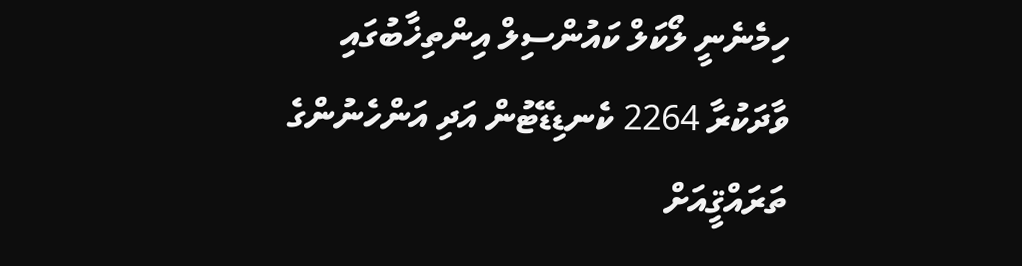ހިމެނެނީ ލޯކަލް ކައުންސިލް އިންތިޚާބުގައި ވާދަކުރާ 2264 ކެނޑިޑޭޓުން އަދި އަންހެނުންގެ ތަރައްޤީއަށް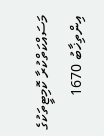މަސައްކަތްކުރާ ކޮމިޓީތަކުގެ އިންތިޚާބު 1670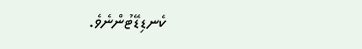ކެނޑިޑޭޓުންނެވެ.